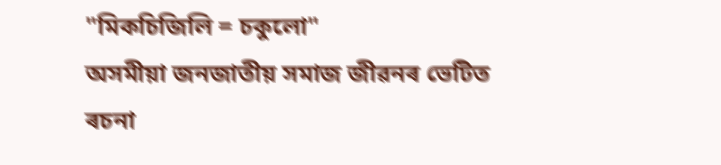"মিকচিজিলি = চকুলো"
অসমীয়া জনজাতীয় সমাজ জীৱনৰ ভেটিত ৰচনা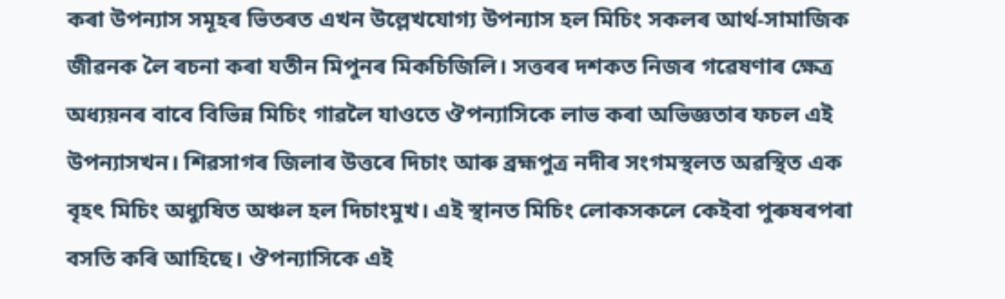কৰা উপন্যাস সমূহৰ ভিতৰত এখন উল্লেখযোগ্য উপন্যাস হল মিচিং সকলৰ আৰ্থ-সামাজিক জীৱনক লৈ ৰচনা কৰা যতীন মিপুনৰ মিকচিজিলি। সত্তৰৰ দশকত নিজৰ গৱেষণাৰ ক্ষেত্ৰ অধ্যয়নৰ বাবে বিভিন্ন মিচিং গাৱলৈ যাওতে ঔপন্যাসিকে লাভ কৰা অভিজ্ঞতাৰ ফচল এই উপন্যাসখন। শিৱসাগৰ জিলাৰ উত্তৰে দিচাং আৰু ব্ৰহ্মপুত্ৰ নদীৰ সংগমস্থলত অৱস্থিত এক বৃহৎ মিচিং অধ্যুষিত অঞ্চল হল দিচাংমুখ। এই স্থানত মিচিং লোকসকলে কেইবা পুৰুষৰপৰা বসতি কৰি আহিছে। ঔপন্যাসিকে এই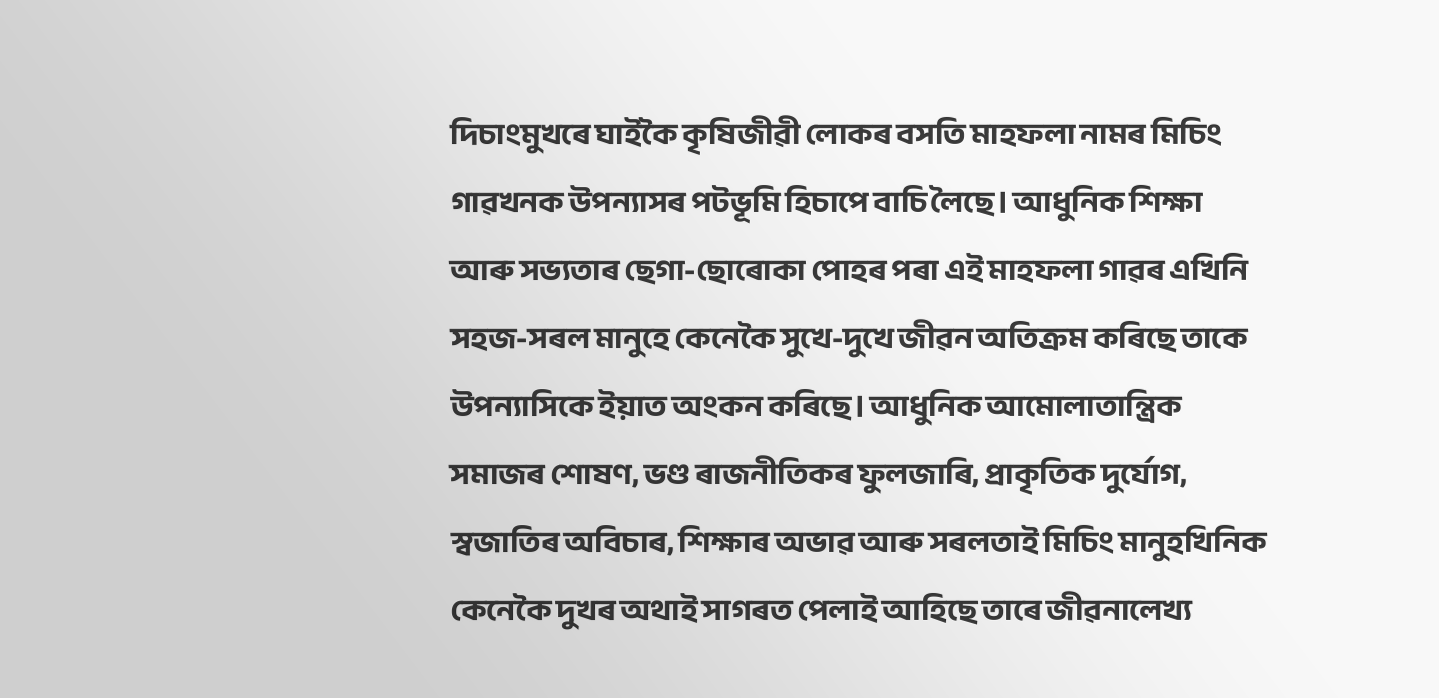দিচাংমুখৰে ঘাইকৈ কৃষিজীৱী লোকৰ বসতি মাহফলা নামৰ মিচিং গাৱখনক উপন্যাসৰ পটভূমি হিচাপে বাচি লৈছে। আধুনিক শিক্ষা আৰু সভ্যতাৰ ছেগা-ছোৰোকা পোহৰ পৰা এই মাহফলা গাৱৰ এখিনি সহজ-সৰল মানুহে কেনেকৈ সুখে-দুখে জীৱন অতিক্ৰম কৰিছে তাকে উপন্যাসিকে ইয়াত অংকন কৰিছে। আধুনিক আমোলাতান্ত্ৰিক সমাজৰ শোষণ, ভণ্ড ৰাজনীতিকৰ ফুলজাৰি, প্ৰাকৃতিক দুৰ্যোগ, স্বজাতিৰ অবিচাৰ, শিক্ষাৰ অভাৱ আৰু সৰলতাই মিচিং মানুহখিনিক কেনেকৈ দুখৰ অথাই সাগৰত পেলাই আহিছে তাৰে জীৱনালেখ্য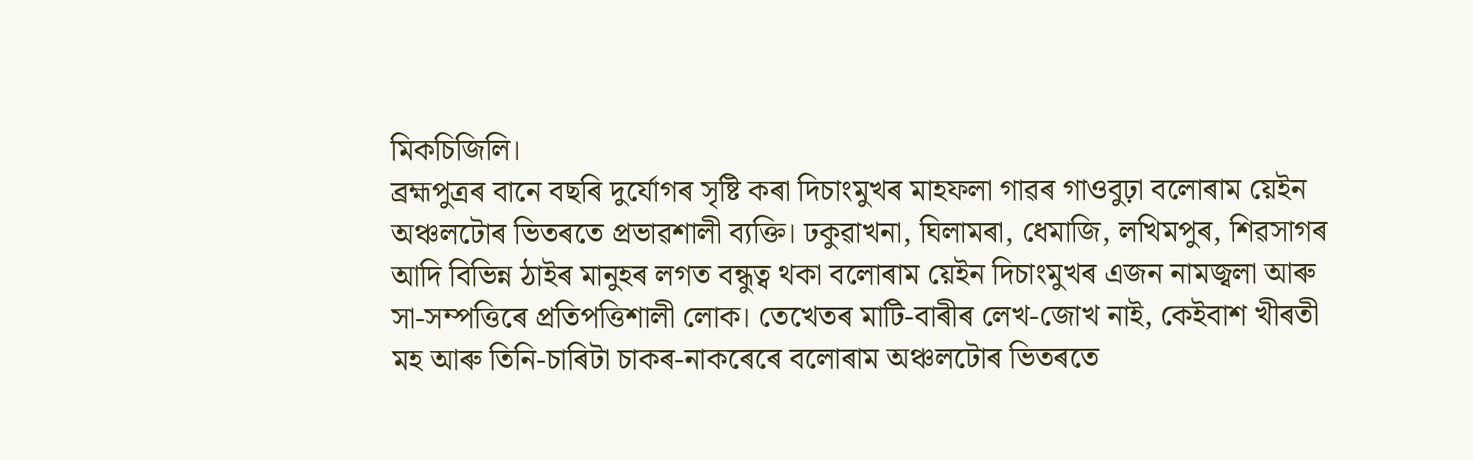মিকচিজিলি।
ব্ৰহ্মপুত্ৰৰ বানে বছৰি দুৰ্যোগৰ সৃষ্টি কৰা দিচাংমুখৰ মাহফলা গাৱৰ গাওবুঢ়া বলোৰাম য়েইন অঞ্চলটোৰ ভিতৰতে প্ৰভাৱশালী ব্যক্তি। ঢকুৱাখনা, ঘিলামৰা, ধেমাজি, লখিমপুৰ, শিৱসাগৰ আদি বিভিন্ন ঠাইৰ মানুহৰ লগত বন্ধুত্ব থকা বলোৰাম য়েইন দিচাংমুখৰ এজন নামজ্বলা আৰু সা-সম্পত্তিৰে প্ৰতিপত্তিশালী লোক। তেখেতৰ মাটি-বাৰীৰ লেখ-জোখ নাই, কেইবাশ খীৰতী মহ আৰু তিনি-চাৰিটা চাকৰ-নাকৰেৰে বলোৰাম অঞ্চলটোৰ ভিতৰতে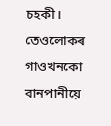চহকী। তেওলোকৰ গাওখনকো বানপানীয়ে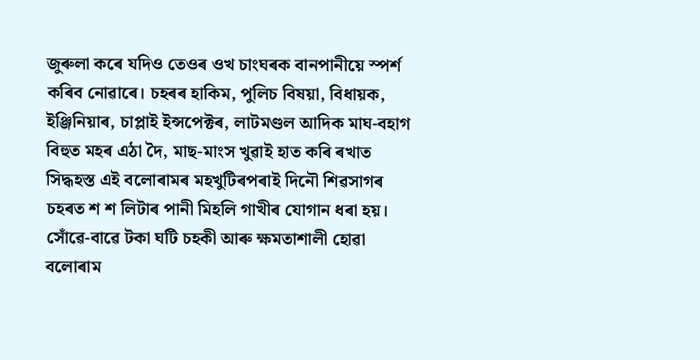জুৰুলা কৰে যদিও তেওৰ ওখ চাংঘৰক বানপানীয়ে স্পৰ্শ কৰিব নোৱাৰে। চহৰৰ হাকিম, পুলিচ বিষয়া, বিধায়ক, ইঞ্জিনিয়াৰ, চাপ্লাই ইন্সপেক্টৰ, লাটমণ্ডল আদিক মাঘ-বহাগ বিহুত মহৰ এঠা দৈ, মাছ-মাংস খুৱাই হাত কৰি ৰখাত সিদ্ধহস্ত এই বলোৰামৰ মহখুটিৰপৰাই দিনৌ শিৱসাগৰ চহৰত শ শ লিটাৰ পানী মিহলি গাখীৰ যোগান ধৰা হয়। সোঁৱে-বাৱে টকা ঘটি চহকী আৰু ক্ষমতাশালী হোৱা বলোৰাম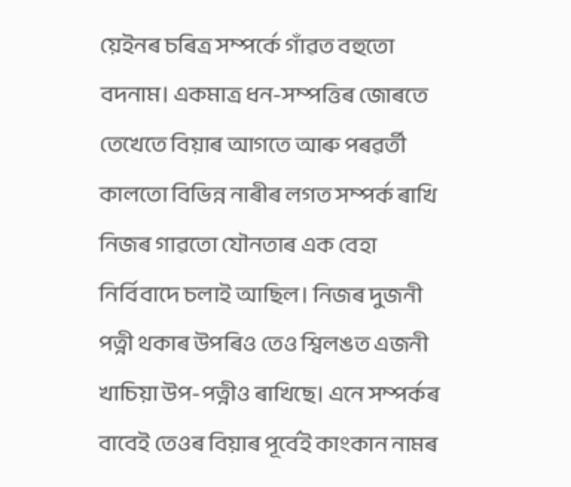য়েইনৰ চৰিত্ৰ সম্পৰ্কে গাঁৱত বহুতো বদনাম। একমাত্ৰ ধন-সম্পত্তিৰ জোৰতে তেখেতে বিয়াৰ আগতে আৰু পৰৱৰ্তী কালতো বিভিন্ন নাৰীৰ লগত সম্পৰ্ক ৰাখি নিজৰ গাৱতো যৌনতাৰ এক বেহা নিৰ্বিবাদে চলাই আছিল। নিজৰ দুজনী পত্নী থকাৰ উপৰিও তেও শ্বিলঙত এজনী খাচিয়া উপ-পত্নীও ৰাখিছে। এনে সম্পৰ্কৰ বাবেই তেওৰ বিয়াৰ পূৰ্বেই কাংকান নামৰ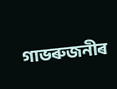গাভৰুজনীৰ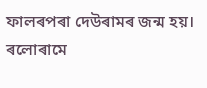ফালৰপৰা দেউৰামৰ জন্ম হয়। ৰলোৰামে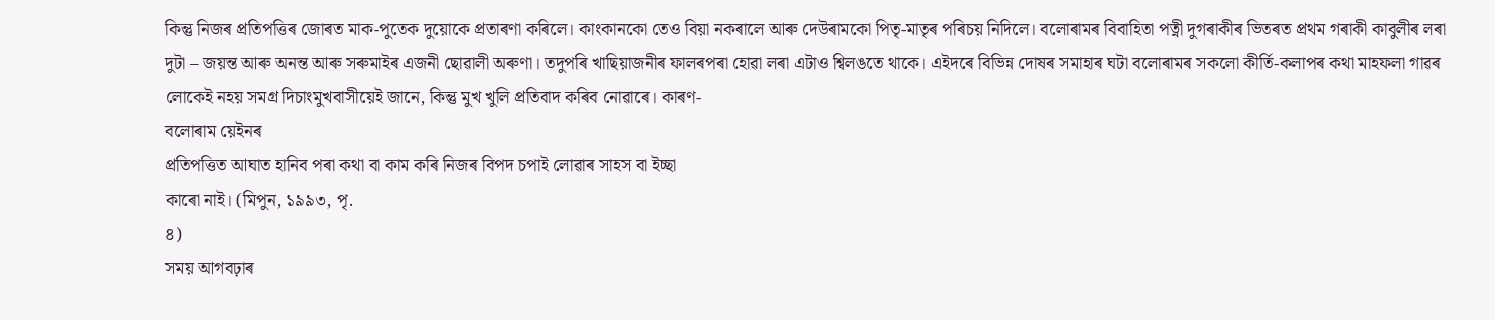কিন্তু নিজৰ প্ৰতিপত্তিৰ জোৰত মাক-পুতেক দুয়োকে প্ৰতাৰণা কৰিলে। কাংকানকো তেও বিয়া নকৰালে আৰু দেউৰামকো পিতৃ-মাতৃৰ পৰিচয় নিদিলে। বলোৰামৰ বিবাহিতা পত্নী দুগৰাকীৰ ভিতৰত প্ৰথম গৰাকী কাবুলীৰ লৰা দুটা – জয়ন্ত আৰু অনন্ত আৰু সৰুমাইৰ এজনী ছোৱালী অৰুণা। তদুপৰি খাছিয়াজনীৰ ফালৰপৰা হোৱা লৰা এটাও শ্বিলঙতে থাকে। এইদৰে বিভিন্ন দোষৰ সমাহাৰ ঘটা বলোৰামৰ সকলো কীৰ্তি-কলাপৰ কথা মাহফলা গাৱৰ লোকেই নহয় সমগ্ৰ দিচাংমুখবাসীয়েই জানে, কিন্তু মুখ খুলি প্ৰতিবাদ কৰিব নোৱাৰে। কাৰণ-
বলোৰাম য়েইনৰ
প্ৰতিপত্তিত আঘাত হানিব পৰা কথা বা কাম কৰি নিজৰ বিপদ চপাই লোৱাৰ সাহস বা ইচ্ছা
কাৰো নাই। (মিপুন, ১৯৯৩, পৃ.
৪)
সময় আগবঢ়াৰ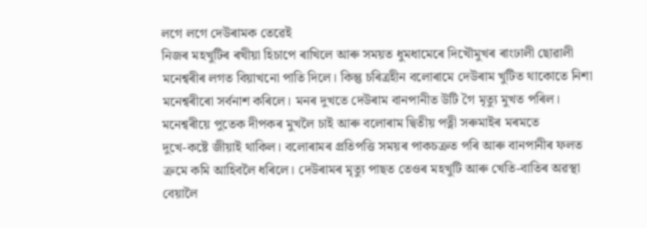লগে লগে দেউৰামক তেৱেই
নিজৰ মহখুটিৰ ৰখীয়া হিচাপে ৰাখিলে আৰু সময়ত ধুমধামেৰে দিখৌমুখৰ ৰাংঢালী ছোৱালী
মনেশ্বৰীৰ লগত বিয়াখনো পাতি দিলে। কিন্তু চৰিত্ৰহীন বলোৰামে দেউৰাম খুটিত থাকোতে নিশা
মনেশ্বৰীৰো সৰ্বনাশ কৰিলে। মনৰ দুখতে দেউৰাম বানপানীত উটি গৈ মৃত্যু মুখত পৰিল।
মনেশ্বৰীয়ে পুতেক দীপকৰ মুখলৈ চাই আৰু বলোৰাম দ্বিতীয় পত্নী সৰুমাইৰ মৰমতে
দুখে-কষ্টে জীয়াই থাকিল। বলোৰামৰ প্ৰতিপত্তি সময়ৰ পাকচক্ৰত পৰি আৰু বানপানীৰ ফলত
ক্ৰমে কমি আহিবলৈ ধৰিলে। দেউৰামৰ মৃত্যু পাছত তেওৰ মহখুটি আৰু খেতি-বাতিৰ অৱস্থা
বেয়ালৈ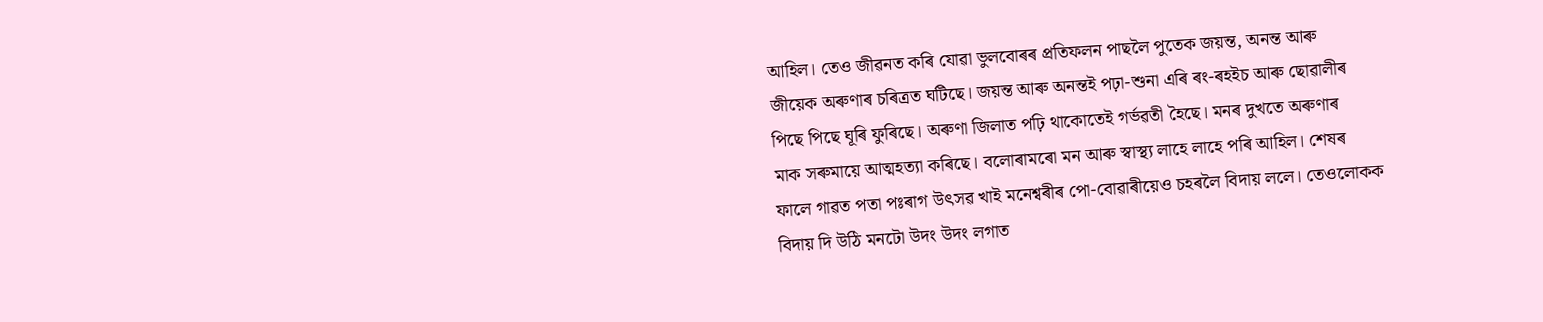আহিল। তেও জীৱনত কৰি যোৱা ভুলবোৰৰ প্ৰতিফলন পাছলৈ পুতেক জয়ন্ত, অনন্ত আৰু
জীয়েক অৰুণাৰ চৰিত্ৰত ঘটিছে। জয়ন্ত আৰু অনন্তই পঢ়া-শুনা এৰি ৰং-ৰহইচ আৰু ছোৱালীৰ
পিছে পিছে ঘূৰি ফুৰিছে। অৰুণা জিলাত পঢ়ি থাকোতেই গৰ্ভৱতী হৈছে। মনৰ দুখতে অৰুণাৰ
মাক সৰুমায়ে আত্মহত্যা কৰিছে। বলোৰামৰো মন আৰু স্বাস্থ্য লাহে লাহে পৰি আহিল। শেষৰ
ফালে গাৱত পতা পঃৰাগ উৎসৱ খাই মনেশ্বৰীৰ পো-বোৱাৰীয়েও চহৰলৈ বিদায় ললে। তেওলোকক
বিদায় দি উঠি মনটো উদং উদং লগাত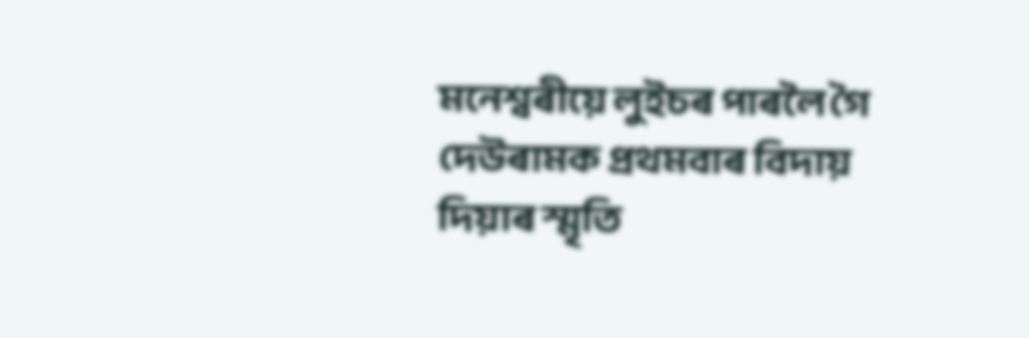মনেশ্বৰীয়ে লুইচৰ পাৰলৈ গৈ দেউৰামক প্ৰথমবাৰ বিদায়
দিয়াৰ স্মৃতি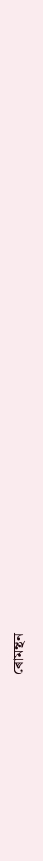ৰোমন্থন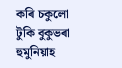কৰি চকুলো টুকি বুকুভৰা হুমুনিয়াহ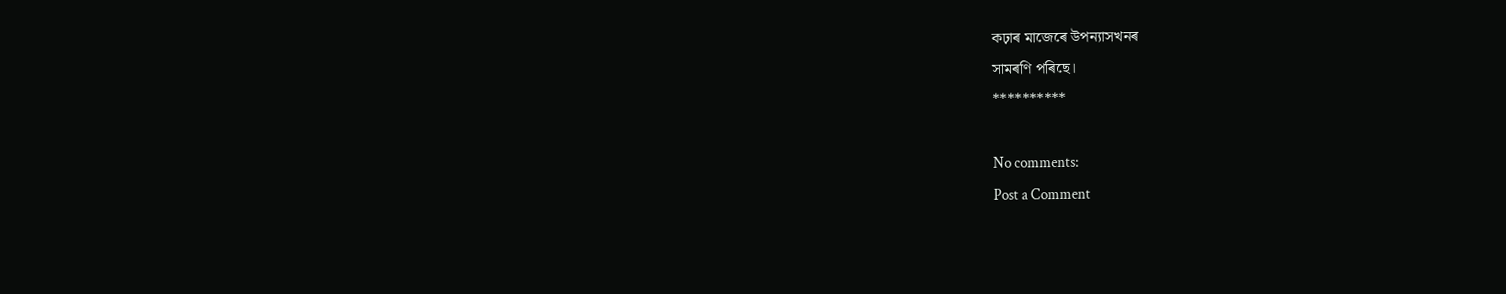কঢ়াৰ মাজেৰে উপন্যাসখনৰ
সামৰণি পৰিছে।
**********

No comments:
Post a Comment